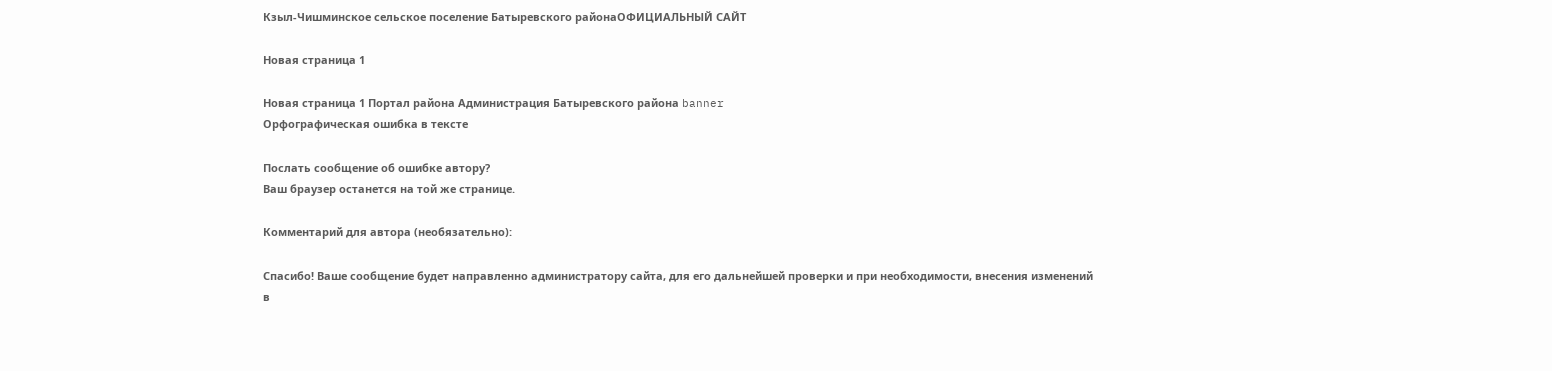Кзыл-Чишминское сельское поселение Батыревского районаОФИЦИАЛЬНЫЙ САЙТ

Новая страница 1

Новая страница 1 Портал района Администрация Батыревского района banner
Орфографическая ошибка в тексте

Послать сообщение об ошибке автору?
Ваш браузер останется на той же странице.

Комментарий для автора (необязательно):

Спасибо! Ваше сообщение будет направленно администратору сайта, для его дальнейшей проверки и при необходимости, внесения изменений в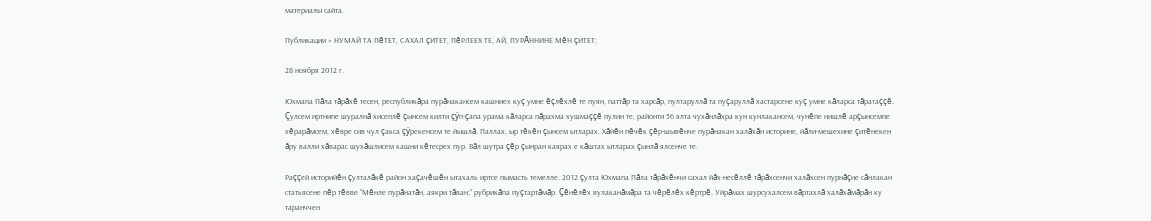материалы сайта.

Публикации » НУМАЙ ТА ПĕТЕТ, САХАЛ çИТЕТ, ПĕРЛЕЕХ ТЕ, АЙ, ПУРĂННИНЕ МĕН çИТЕТ;

28 ноября 2012 г.

Юхмапа Пăла тăрăхĕ тесен, республикăра пурăнакансем кашниех куç умне ĕçлĕхлĕ те пуян, паттăр та харсăр, пултаруллă та пуçаруллă хастарсене куç умне кăларса тăратаççĕ. Çулсем иртнипе шуралнă хисеплĕ çынсем килти çÿп-çапа урама кăларса пăрахма хушмаççĕ пулин те, районти 56 ялта чухăнлăхра кун кунлакансем, чунĕпе нишлĕ арçынсемпе хĕрарăмсем, хĕвре сив чул çакса çÿрекенсем те йышлă. Паллах, ыр тĕкĕн çынсем ытларах. Хăйĕн пĕчĕк çĕр-шывĕнче пурăнакан халăхăн историне, йăли-мешехине çитĕнекен ăру валли хăварас шухăшлисем кашни кĕтесрех пур. Вăл шутра çĕр çынран каярах е кăштах ытларах çынлă ялсенче те.

Раççей историйĕн çулталăкĕ район хаçачĕшĕн ытахаль иртсе пымасть темелле. 2012 çулта Юхмапа Пăла тăрăхĕнчи сахал йăх-несĕллĕ тăрăхсенчи халăхсен пурнăçне сăнлакан статьясене пĕр тĕвве “Мĕнле пурăнатăн, аякри тăван;” рубрикăпа пуçтартăмăр. Çĕнĕлĕх вулаканăмăра та чĕрĕлĕх кĕртрĕ. Уйрăмах шурсухалсем вăртахлă халăхăмăрăн ку таранччен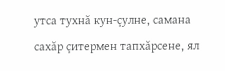утса тухнă кун-çулне, самана сахăр çитермен тапхăрсене, ял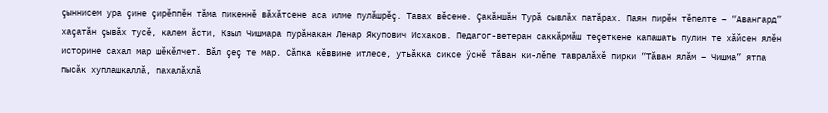çыннисем ура çине çирĕппĕн тăма пикеннĕ вăхăтсене аса илме пулăшрĕç. Тавах вĕсене. Çакăншăн Турă сывлăх патăрах. Паян пирĕн тĕпелте – “Авангард” хаçатăн çывăх тусĕ, калем ăсти, Кзыл Чишмара пурăнакан Ленар Якупович Исхаков. Педагог-ветеран саккăрмăш теçеткене капашать пулин те хăйсен ялĕн историне сахал мар шĕкĕлчет. Вăл çеç те мар. Сăпка кĕввине итлесе, утьăкка сиксе ÿснĕ тăван ки-лĕпе тавралăхĕ пирки “Тăван ялăм – Чишма” ятпа пысăк хуплашкаллă, пахалăхлă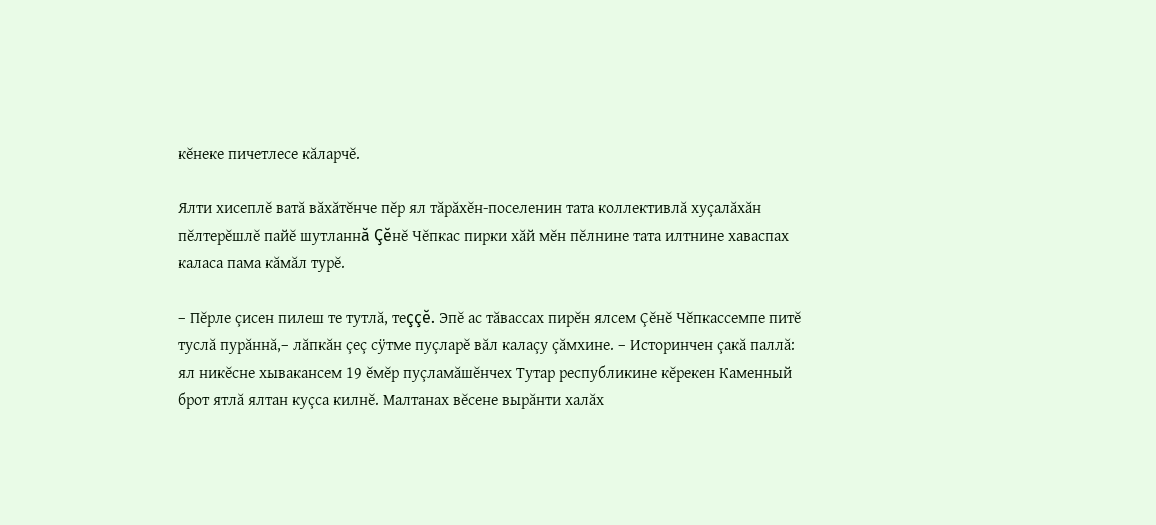кĕнеке пичетлесе кăларчĕ.

Ялти хисеплĕ ватă вăхăтĕнче пĕр ял тăрăхĕн-поселенин тата коллективлă хуçалăхăн пĕлтерĕшлĕ пайĕ шутланнă Çĕнĕ Чĕпкас пирки хăй мĕн пĕлнине тата илтнине хаваспах каласа пама кăмăл турĕ.

– Пĕрле çисен пилеш те тутлă, теççĕ. Эпĕ ас тăвассах пирĕн ялсем Çĕнĕ Чĕпкассемпе питĕ туслă пурăннă,– лăпкăн çеç сÿтме пуçларĕ вăл калаçу çăмхине. – Историнчен çакă паллă: ял никĕсне хывакансем 19 ĕмĕр пуçламăшĕнчех Тутар республикине кĕрекен Каменный брот ятлă ялтан куçса килнĕ. Малтанах вĕсене вырăнти халăх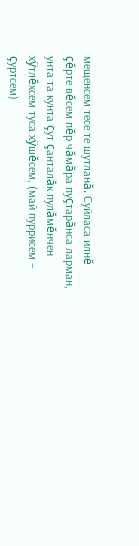мещенсем тесе те шутланă. Суйласа илнĕ çĕрте вĕсем пĕр чăмăра пуçтарăнса ларман, унта та кунта çут çанталăк пулăмĕнчен хÿтлĕхсем туса хÿшĕсем, (май пуррисем – çуртсем)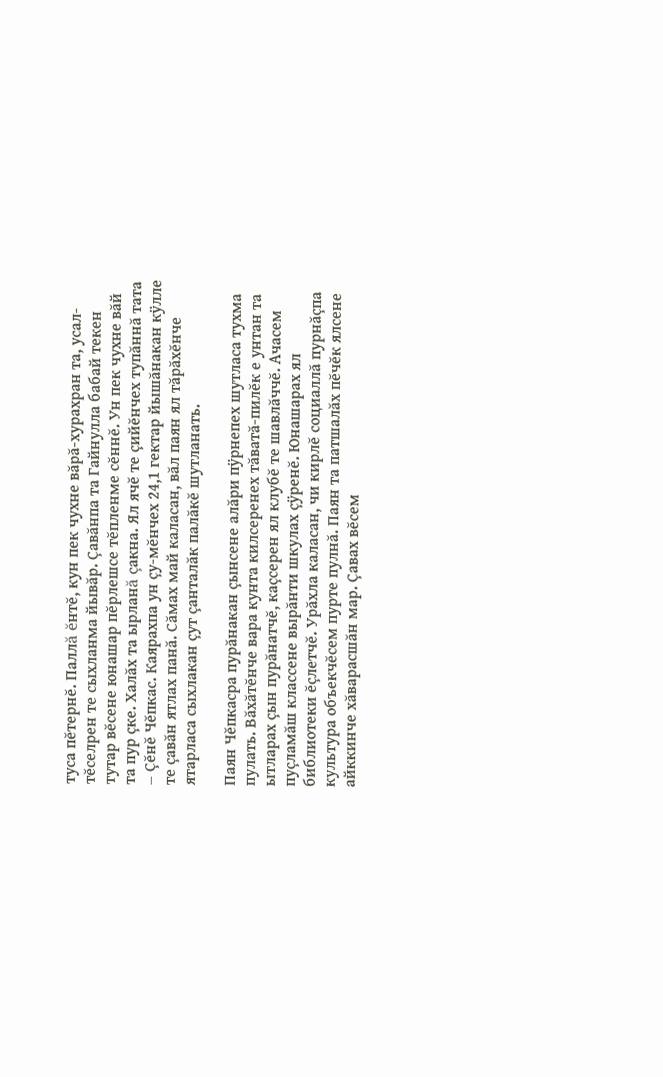туса пĕтернĕ. Паллă ĕнтĕ, кун пек чухне вăрă-хурахран та, усал-тĕселрен те сыхланма йывăр. Çавăнпа та Гайнулла бабай текен тутар вĕсене юнашар пĕрлешсе тĕпленме сĕннĕ. Ун пек чухне вăй та пур çке. Халăх та ырланă çакна. Ял ячĕ те çийĕнчех тупăннă тата – Çĕнĕ Чĕпкас. Каярахпа ун çу-мĕнчех 24,1 гектар йышăнакан кÿлле те çавăн ятлах панă. Сăмах май каласан, вăл паян ял тăрăхĕнче ятарласа сыхлакан çут çанталăк палăкĕ шутланать.

Паян Чĕпкасра пурăнакан çынсене алăри пÿрнепех шутласа тухма пулать. Вăхăтĕнче вара кунта килсеренех тăватă-пилĕк е унтан та ытларах çын пурăнатчĕ, каçсерен ял клубĕ те шавлăччĕ. Ачасем пуçламăш классене вырăнти шкулах çÿренĕ. Юнашарах ял библиотеки ĕçлетчĕ. Урăхла каласан, чи кирлĕ социаллă пурнăçпа культура объекчĕсем пурте пулнă. Паян та патшалăх пĕчĕк ялсене айккинче хăварасшăн мар. Çавах вĕсем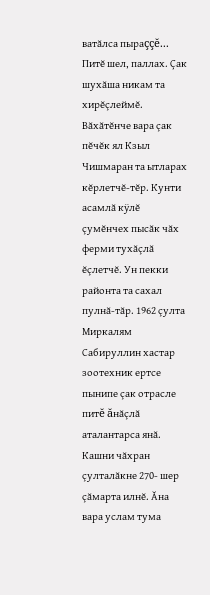ватăлса пыраççĕ... Питĕ шел, паллах. Çак шухăша никам та хирĕçлеймĕ. Вăхăтĕнче вара çак пĕчĕк ял Кзыл Чишмаран та ытларах кĕрлетчĕ-тĕр. Кунти асамлă кÿлĕ çумĕнчех пысăк чăх ферми тухăçлă ĕçлетчĕ. Ун пекки районта та сахал пулнă-тăр. 1962 çулта Миркалям Сабируллин хастар зоотехник ертсе пынипе çак отрасле питĕ ăнăçлă аталантарса янă. Кашни чăхран çулталăкне 270- шер çăмарта илнĕ. Ăна вара услам тума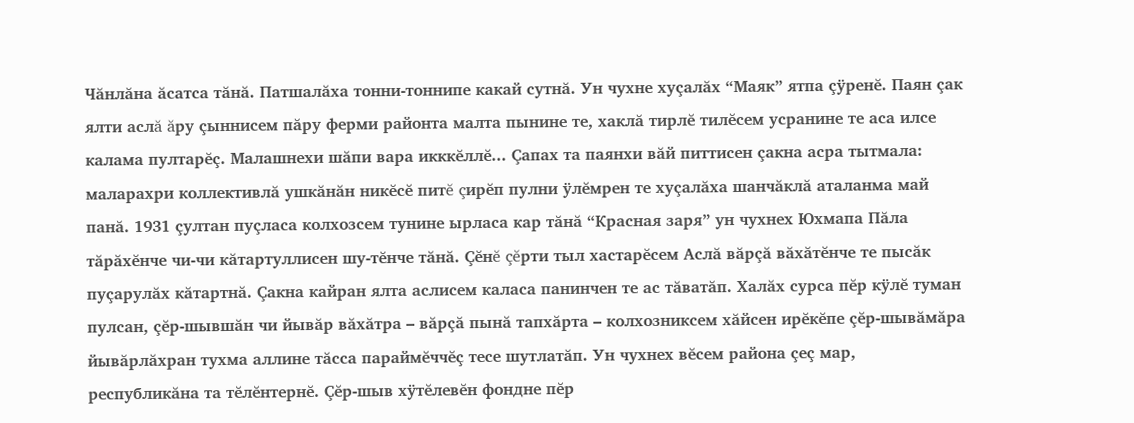Чăнлăна ăсатса тăнă. Патшалăха тонни-тоннипе какай сутнă. Ун чухне хуçалăх “Маяк” ятпа çÿренĕ. Паян çак ялти аслă ăру çыннисем пăру ферми районта малта пынине те, хаклă тирлĕ тилĕсем усранине те аса илсе калама пултарĕç. Малашнехи шăпи вара икккĕллĕ... Çапах та паянхи вăй питтисен çакна асра тытмала: маларахри коллективлă ушкăнăн никĕсĕ питĕ çирĕп пулни ÿлĕмрен те хуçалăха шанчăклă аталанма май панă. 1931 çултан пуçласа колхозсем тунине ырласа кар тăнă “Красная заря” ун чухнех Юхмапа Пăла тăрăхĕнче чи-чи кăтартуллисен шу-тĕнче тăнă. Çĕнĕ çĕрти тыл хастарĕсем Аслă вăрçă вăхăтĕнче те пысăк пуçарулăх кăтартнă. Çакна кайран ялта аслисем каласа панинчен те ас тăватăп. Халăх сурса пĕр кÿлĕ туман пулсан, çĕр-шывшăн чи йывăр вăхăтра – вăрçă пынă тапхăрта – колхозниксем хăйсен ирĕкĕпе çĕр-шывăмăра йывăрлăхран тухма аллине тăсса параймĕччĕç тесе шутлатăп. Ун чухнех вĕсем района çеç мар, республикăна та тĕлĕнтернĕ. Çĕр-шыв хÿтĕлевĕн фондне пĕр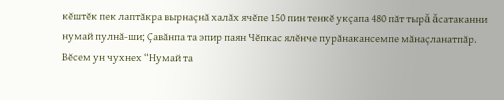кĕштĕк пек лаптăкра вырнаçнă халăх ячĕпе 150 пин тенкĕ укçапа 480 пăт тырă ăсатаканни нумай пулнă-ши; Çавăнпа та эпир паян Чĕпкас ялĕнче пурăнакансемпе мăнаçланатпăр. Вĕсем ун чухнех “Нумай та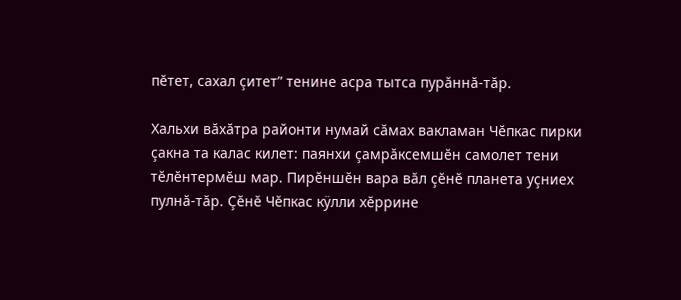пĕтет, сахал çитет” тенине асра тытса пурăннă-тăр.

Хальхи вăхăтра районти нумай сăмах вакламан Чĕпкас пирки çакна та калас килет: паянхи çамрăксемшĕн самолет тени тĕлĕнтермĕш мар. Пирĕншĕн вара вăл çĕнĕ планета уçниех пулнă-тăр. Çĕнĕ Чĕпкас кÿлли хĕррине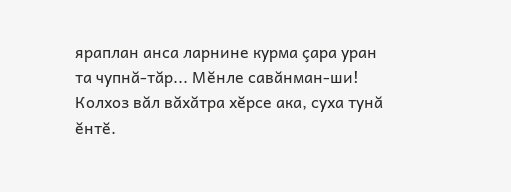яраплан анса ларнине курма çара уран та чупнă-тăр... Мĕнле савăнман-ши! Колхоз вăл вăхăтра хĕрсе ака, суха тунă ĕнтĕ.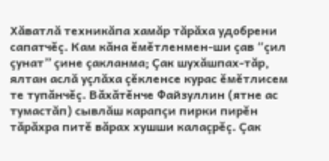Хăватлă техникăпа хамăр тăрăха удобрени сапатчĕç. Кам кăна ĕмĕтленмен-ши çав “çил çунат” çине çакланма; Çак шухăшпах-тăр, ялтан аслă уçлăха çĕкленсе курас ĕмĕтлисем те тупăнчĕç. Вăхăтĕнче Файзуллин (ятне ас тумастăп) сывлăш карапçи пирки пирĕн тăрăхра питĕ вăрах хушши калаçрĕç. Çак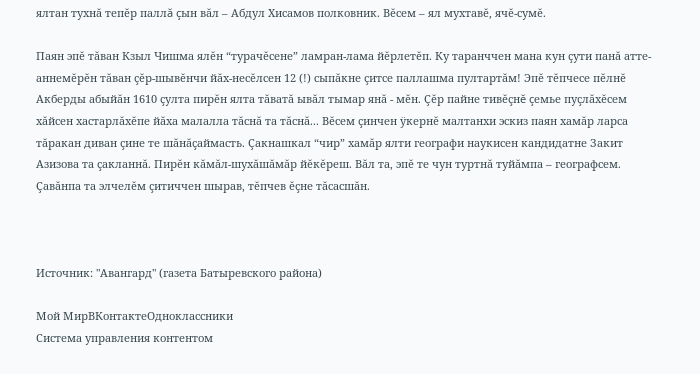ялтан тухнă тепĕр паллă çын вăл – Абдул Хисамов полковник. Вĕсем – ял мухтавĕ, ячĕ-сумĕ.

Паян эпĕ тăван Кзыл Чишма ялĕн “турачĕсене” ламран-лама йĕрлетĕп. Ку таранччен мана кун çути панă атте-аннемĕрĕн тăван çĕр-шывĕнчи йăх-несĕлсен 12 (!) сыпăкне çитсе паллашма пултартăм! Эпĕ тĕпчесе пĕлнĕ Акберды абыйăн 1610 çулта пирĕн ялта тăватă ывăл тымар янă - мĕн. Çĕр пайне тивĕçнĕ çемье пуçлăхĕсем хăйсен хастарлăхĕпе йăха малалла тăснă та тăснă... Вĕсем çинчен ÿкернĕ малтанхи эскиз паян хамăр ларса тăракан диван çине те шăнăçаймасть. Çакнашкал “чир” хамăр ялти географи наукисен кандидатне Закит Азизова та çакланнă. Пирĕн кăмăл-шухăшăмăр йĕкĕреш. Вăл та, эпĕ те чун туртнă туйăмпа – географсем. Çавăнпа та элчелĕм çитиччен шырав, тĕпчев ĕçне тăсасшăн.



Источник: "Авангард" (газета Батыревского района)

Мой МирВКонтактеОдноклассники
Система управления контентом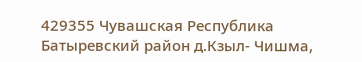429355 Чувашская Республика Батыревский район д.Кзыл- Чишма,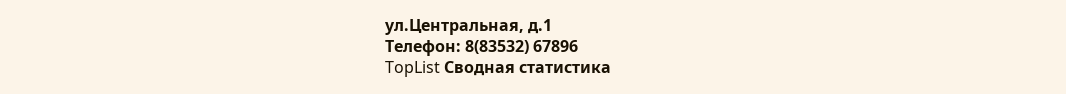ул.Центральная, д.1
Телефон: 8(83532) 67896
TopList Сводная статистика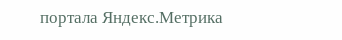портала Яндекс.Метрика